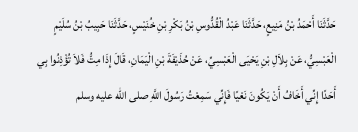حَدَّثَنَا أَحْمَدُ بْنُ مَنِيعٍ، حَدَّثَنَا عَبْدُ الْقُدُّوسِ بْنُ بَكْرِ بْنِ خُنَيْسٍ، حَدَّثَنَا حَبِيبُ بْنُ سُلَيْمٍ الْعَبْسِيُّ، عَنْ بِلاَلِ بْنِ يَحْيَى الْعَبْسِيِّ، عَنْ حُذَيْفَةَ بْنِ الْيَمَانِ، قَالَ إِذَا مِتُّ فَلاَ تُؤْذِنُوا بِي أَحَدًا إِنِّي أَخَافُ أَنْ يَكُونَ نَعْيًا فَإِنِّي سَمِعْتُ رَسُولَ اللَّهِ صلى الله عليه وسلم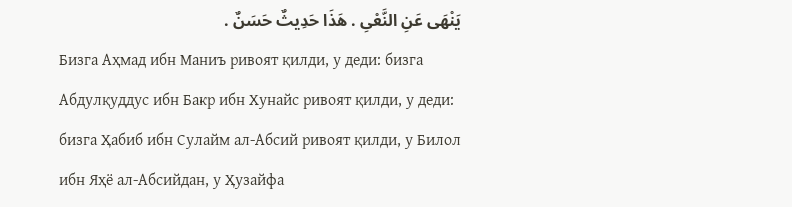يَنْهَى عَنِ النَّعْىِ . هَذَا حَدِيثٌ حَسَنٌ .
Бизга Аҳмад ибн Маниъ ривоят қилди, у деди: бизга Абдулқуддус ибн Бакр ибн Хунайс ривоят қилди, у деди: бизга Ҳабиб ибн Сулайм ал-Абсий ривоят қилди, у Билол ибн Яҳё ал-Абсийдан, у Ҳузайфа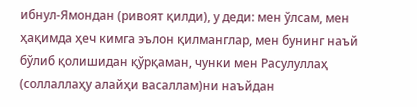ибнул-Ямондан (ривоят қилди), у деди: мен ўлсам, мен ҳақимда ҳеч кимга эълон қилманглар, мен бунинг наъй бўлиб қолишидан қўрқаман, чунки мен Расулуллаҳ (соллаллаҳу алайҳи васаллам)ни наъйдан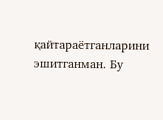қайтараётганларини эшитганман. Бу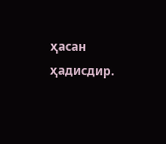ҳасан ҳадисдир.